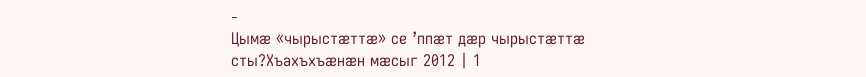-
Цымӕ «чырыстӕттӕ» се ’ппӕт дӕр чырыстӕттӕ сты?Хъахъхъӕнӕн мӕсыг 2012 | 1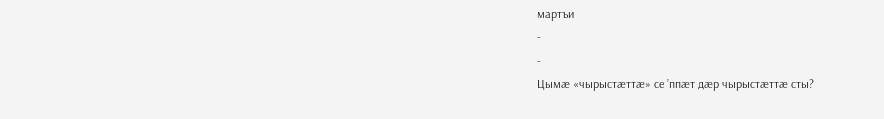мартъи
-
-
Цымӕ «чырыстӕттӕ» се ’ппӕт дӕр чырыстӕттӕ сты?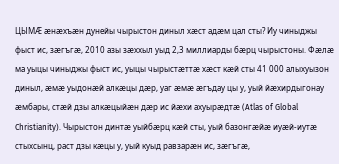ЦЫМӔ ӕнӕхъӕн дунейы чырыстон диныл хӕст адӕм цал сты? Иу чиныджы фыст ис, зӕгъгӕ, 2010 азы зӕххыл уыд 2,3 миллиарды бӕрц чырыстоны. Фӕлӕ ма уыцы чиныджы фыст ис, уыцы чырыстӕттӕ хӕст кӕй сты 41 000 алыхуызон диныл, ӕмӕ уыдонӕй алкӕцы дӕр, уаг ӕмӕ ӕгъдау цы у, уый йӕхирдыгонау ӕмбары, стӕй дзы алкӕцыйӕн дӕр ис йӕхи ахуырӕдтӕ (Atlas of Global Christianity). Чырыстон динтӕ уыйбӕрц кӕй сты, уый базонгӕйӕ иуӕй-иутӕ стыхсынц, раст дзы кӕцы у, уый куыд равзарӕн ис, зӕгъгӕ,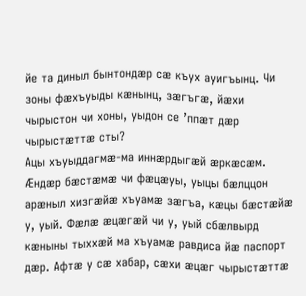йе та диныл бынтондӕр сӕ къух ауигъынц. Чи зоны фӕхъуыды кӕнынц, зӕгъгӕ, йӕхи чырыстон чи хоны, уыдон се ’ппӕт дӕр чырыстӕттӕ сты?
Ацы хъуыддагмӕ-ма иннӕрдыгӕй ӕркӕсӕм. Ӕндӕр бӕстӕмӕ чи фӕцӕуы, уыцы бӕлццон арӕныл хизгӕйӕ хъуамӕ зӕгъа, кӕцы бӕстӕйӕ у, уый. Фӕлӕ ӕцӕгӕй чи у, уый сбӕлвырд кӕныны тыххӕй ма хъуамӕ равдиса йӕ паспорт дӕр. Афтӕ у сӕ хабар, сӕхи ӕцӕг чырыстӕттӕ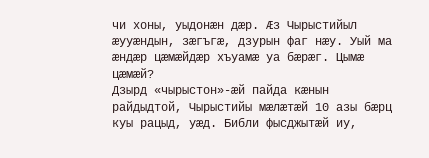чи хоны, уыдонӕн дӕр. Ӕз Чырыстийыл ӕууӕндын, зӕгъгӕ, дзурын фаг нӕу. Уый ма ӕндӕр цӕмӕйдӕр хъуамӕ уа бӕрӕг. Цымӕ цӕмӕй?
Дзырд «чырыстон»-ӕй пайда кӕнын райдыдтой, Чырыстийы мӕлӕтӕй 10 азы бӕрц куы рацыд, уӕд. Библи фысджытӕй иу,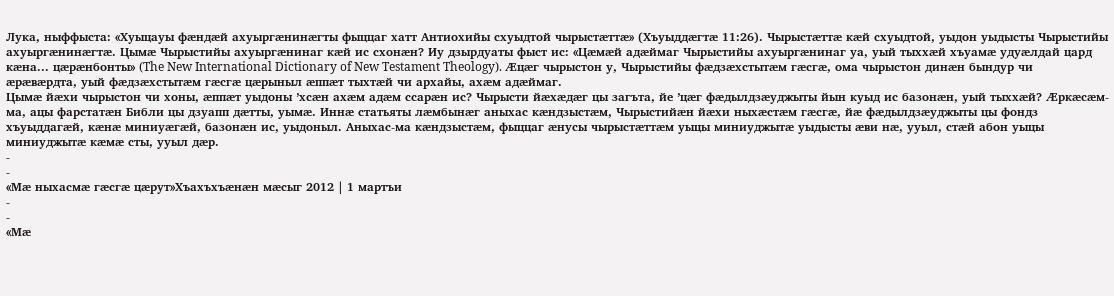Лука, ныффыста: «Хуыцауы фӕндӕй ахуыргӕнинӕгты фыццаг хатт Антиохийы схуыдтой чырыстӕттӕ» (Хъуыддӕгтӕ 11:26). Чырыстӕттӕ кӕй схуыдтой, уыдон уыдысты Чырыстийы ахуыргӕнинӕгтӕ. Цымӕ Чырыстийы ахуыргӕнинаг кӕй ис схонӕн? Иу дзырдуаты фыст ис: «Цӕмӕй адӕймаг Чырыстийы ахуыргӕнинаг уа, уый тыххӕй хъуамӕ удуӕлдай цард кӕна... цӕрӕнбонты» (The New International Dictionary of New Testament Theology). Ӕцӕг чырыстон у, Чырыстийы фӕдзӕхстытӕм гӕсгӕ, ома чырыстон динӕн бындур чи ӕрӕвӕрдта, уый фӕдзӕхстытӕм гӕсгӕ цӕрыныл ӕппӕт тыхтӕй чи архайы, ахӕм адӕймаг.
Цымӕ йӕхи чырыстон чи хоны, ӕппӕт уыдоны ’хсӕн ахӕм адӕм ссарӕн ис? Чырысти йӕхӕдӕг цы загъта, йе ’цӕг фӕдылдзӕуджыты йын куыд ис базонӕн, уый тыххӕй? Ӕркӕсӕм-ма, ацы фарстатӕн Библи цы дзуапп дӕтты, уымӕ. Иннӕ статьяты лӕмбынӕг аныхас кӕндзыстӕм, Чырыстийӕн йӕхи ныхӕстӕм гӕсгӕ, йӕ фӕдылдзӕуджыты цы фондз хъуыддагӕй, кӕнӕ миниуӕгӕй, базонӕн ис, уыдоныл. Аныхас-ма кӕндзыстӕм, фыццаг ӕнусы чырыстӕттӕм уыцы миниуджытӕ уыдысты ӕви нӕ, ууыл, стӕй абон уыцы миниуджытӕ кӕмӕ сты, ууыл дӕр.
-
-
«Мӕ ныхасмӕ гӕсгӕ цӕрут»Хъахъхъӕнӕн мӕсыг 2012 | 1 мартъи
-
-
«Мӕ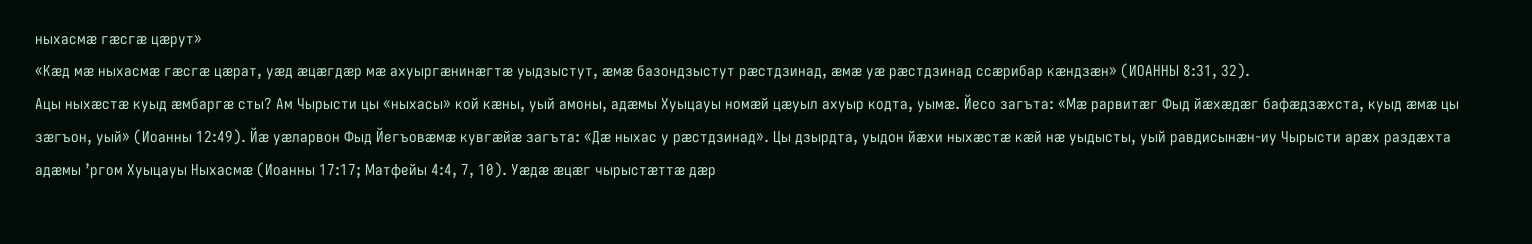ныхасмӕ гӕсгӕ цӕрут»
«Кӕд мӕ ныхасмӕ гӕсгӕ цӕрат, уӕд ӕцӕгдӕр мӕ ахуыргӕнинӕгтӕ уыдзыстут, ӕмӕ базондзыстут рӕстдзинад, ӕмӕ уӕ рӕстдзинад ссӕрибар кӕндзӕн» (ИОАННЫ 8:31, 32).
Ацы ныхӕстӕ куыд ӕмбаргӕ сты? Ам Чырысти цы «ныхасы» кой кӕны, уый амоны, адӕмы Хуыцауы номӕй цӕуыл ахуыр кодта, уымӕ. Йесо загъта: «Мӕ рарвитӕг Фыд йӕхӕдӕг бафӕдзӕхста, куыд ӕмӕ цы зӕгъон, уый» (Иоанны 12:49). Йӕ уӕларвон Фыд Йегъовӕмӕ кувгӕйӕ загъта: «Дӕ ныхас у рӕстдзинад». Цы дзырдта, уыдон йӕхи ныхӕстӕ кӕй нӕ уыдысты, уый равдисынӕн-иу Чырысти арӕх раздӕхта адӕмы ’ргом Хуыцауы Ныхасмӕ (Иоанны 17:17; Матфейы 4:4, 7, 10). Уӕдӕ ӕцӕг чырыстӕттӕ дӕр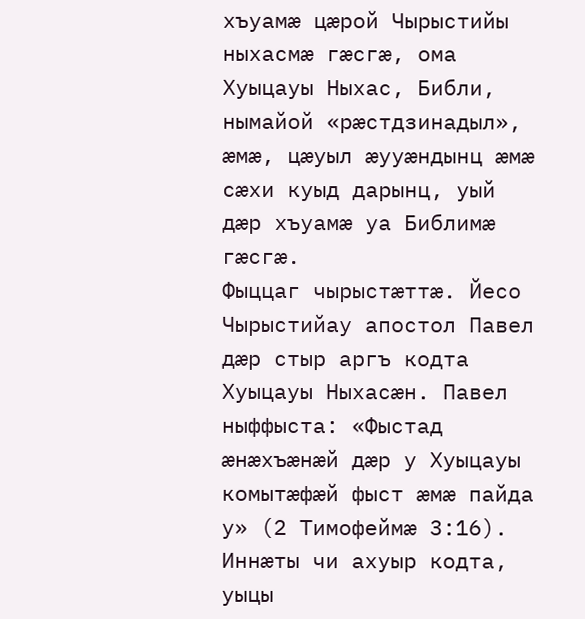хъуамӕ цӕрой Чырыстийы ныхасмӕ гӕсгӕ, ома Хуыцауы Ныхас, Библи, нымайой «рӕстдзинадыл», ӕмӕ, цӕуыл ӕууӕндынц ӕмӕ сӕхи куыд дарынц, уый дӕр хъуамӕ уа Библимӕ гӕсгӕ.
Фыццаг чырыстӕттӕ. Йесо Чырыстийау апостол Павел дӕр стыр аргъ кодта Хуыцауы Ныхасӕн. Павел ныффыста: «Фыстад ӕнӕхъӕнӕй дӕр у Хуыцауы комытӕфӕй фыст ӕмӕ пайда у» (2 Тимофеймӕ 3:16). Иннӕты чи ахуыр кодта, уыцы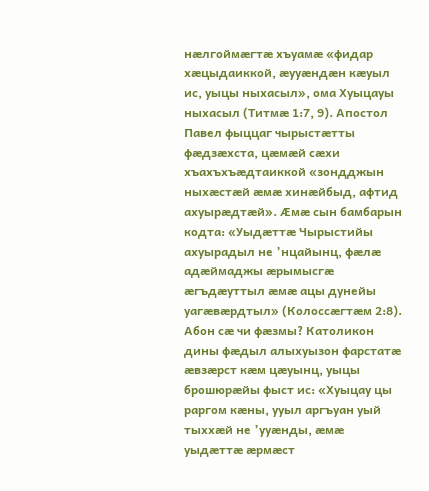нӕлгоймӕгтӕ хъуамӕ «фидар хӕцыдаиккой, ӕууӕндӕн кӕуыл ис, уыцы ныхасыл», ома Хуыцауы ныхасыл (Титмӕ 1:7, 9). Апостол Павел фыццаг чырыстӕтты фӕдзӕхста, цӕмӕй сӕхи хъахъхъӕдтаиккой «зондджын ныхӕстӕй ӕмӕ хинӕйбыд, афтид ахуырӕдтӕй». Ӕмӕ сын бамбарын кодта: «Уыдӕттӕ Чырыстийы ахуырадыл не ’нцайынц, фӕлӕ адӕймаджы ӕрымысгӕ ӕгъдӕуттыл ӕмӕ ацы дунейы уагӕвӕрдтыл» (Колоссӕгтӕм 2:8).
Абон сӕ чи фӕзмы? Католикон дины фӕдыл алыхуызон фарстатӕ ӕвзӕрст кӕм цӕуынц, уыцы брошюрӕйы фыст ис: «Хуыцау цы раргом кӕны, ууыл аргъуан уый тыххӕй не ’ууӕнды, ӕмӕ уыдӕттӕ ӕрмӕст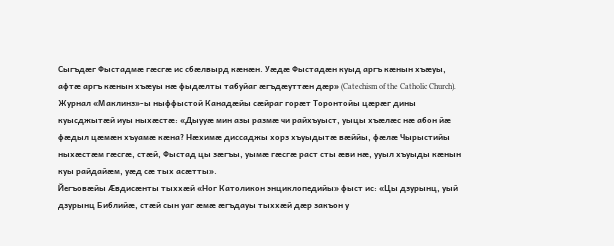Сыгъдӕг Фыстадмӕ гӕсгӕ ис сбӕлвырд кӕнӕн. Уӕдӕ Фыстадӕн куыд аргъ кӕнын хъӕуы, афтӕ аргъ кӕнын хъӕуы нӕ фыдӕлты табуйаг ӕгъдӕуттӕн дӕр» (Catechism of the Catholic Church). Журнал «Маклинз»-ы ныффыстой Канадӕйы сӕйраг горӕт Торонтойы цӕрӕг дины куысджытӕй иуы ныхӕстӕ: «Дыууӕ мин азы размӕ чи райхъуыст, уыцы хъӕлӕс нӕ абон йӕ фӕдыл цӕмӕн хъуамӕ кӕна? Нӕхимӕ диссаджы хорз хъуыдытӕ вӕййы, фӕлӕ Чырыстийы ныхӕстӕм гӕсгӕ, стӕй, Фыстад цы зӕгъы, уымӕ гӕсгӕ раст сты ӕви нӕ, ууыл хъуыды кӕнын куы райдайӕм, уӕд сӕ тых асӕтты».
Йегъовӕйы Ӕвдисӕнты тыххӕй «Ног Католикон энциклопедийы» фыст ис: «Цы дзурынц, уый дзурынц Библийӕ, стӕй сын уаг ӕмӕ ӕгъдауы тыххӕй дӕр закъон у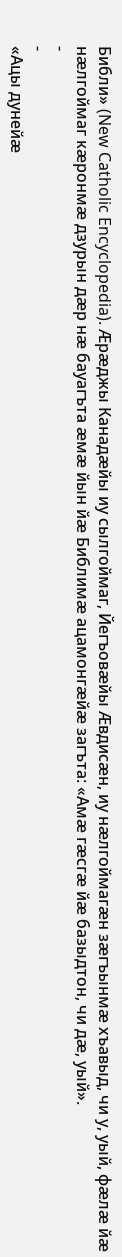Библи» (New Catholic Encyclopedia). Ӕрӕджы Канадӕйы иу сылгоймаг, Йегъовӕйы Ӕвдисӕн, иу нӕлгоймагӕн зӕгъынмӕ хъавыд, чи у, уый, фӕлӕ йӕ нӕлгоймаг кӕронмӕ дзурын дӕр нӕ бауагъта ӕмӕ йын йӕ Библимӕ ацамонгӕйӕ загъта: «Амӕ гӕсгӕ йӕ базыдтон, чи дӕ, уый».
-
-
«Ацы дунейӕ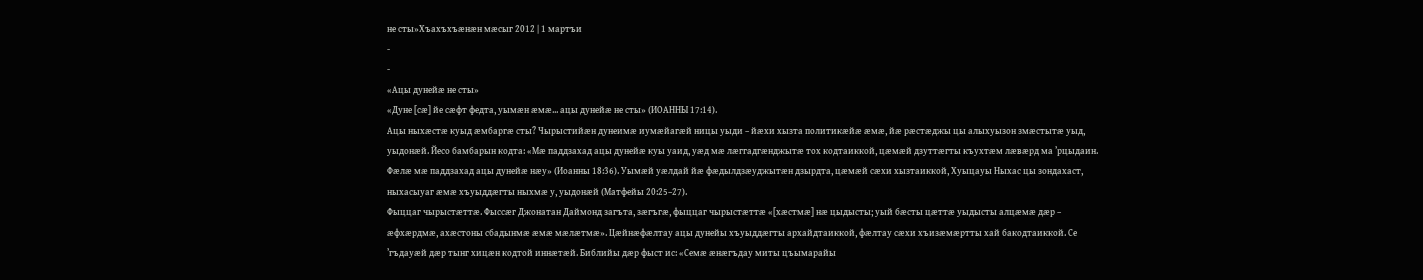не сты»Хъахъхъӕнӕн мӕсыг 2012 | 1 мартъи
-
-
«Ацы дунейӕ не сты»
«Дуне [сӕ] йе сӕфт федта, уымӕн ӕмӕ... ацы дунейӕ не сты» (ИОАННЫ 17:14).
Ацы ныхӕстӕ куыд ӕмбаргӕ сты? Чырыстийӕн дунеимӕ иумӕйагӕй ницы уыди – йӕхи хызта политикӕйӕ ӕмӕ, йӕ рӕстӕджы цы алыхуызон змӕстытӕ уыд, уыдонӕй. Йесо бамбарын кодта: «Мӕ паддзахад ацы дунейӕ куы уаид, уӕд мӕ лӕггадгӕнджытӕ тох кодтаиккой, цӕмӕй дзуттӕгты къухтӕм лӕвӕрд ма ’рцыдаин. Фӕлӕ мӕ паддзахад ацы дунейӕ нӕу» (Иоанны 18:36). Уымӕй уӕлдай йӕ фӕдылдзӕуджытӕн дзырдта, цӕмӕй сӕхи хызтаиккой, Хуыцауы Ныхас цы зондахаст, ныхасыуаг ӕмӕ хъуыддӕгты ныхмӕ у, уыдонӕй (Матфейы 20:25–27).
Фыццаг чырыстӕттӕ. Фыссӕг Джонатан Даймонд загъта, зӕгъгӕ, фыццаг чырыстӕттӕ «[хӕстмӕ] нӕ цыдысты; уый бӕсты цӕттӕ уыдысты алцӕмӕ дӕр – ӕфхӕрдмӕ, ахӕстоны сбадынмӕ ӕмӕ мӕлӕтмӕ». Цӕйнӕфӕлтау ацы дунейы хъуыддӕгты архайдтаиккой, фӕлтау сӕхи хъизӕмӕртты хай бакодтаиккой. Се ’гъдауӕй дӕр тынг хицӕн кодтой иннӕтӕй. Библийы дӕр фыст ис: «Семӕ ӕнӕгъдау миты цъымарайы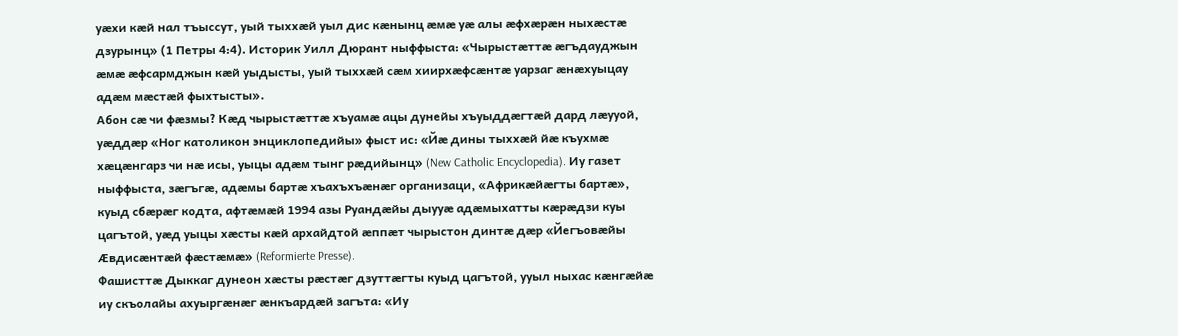уӕхи кӕй нал тъыссут, уый тыххӕй уыл дис кӕнынц ӕмӕ уӕ алы ӕфхӕрӕн ныхӕстӕ дзурынц» (1 Петры 4:4). Историк Уилл Дюрант ныффыста: «Чырыстӕттӕ ӕгъдауджын ӕмӕ ӕфсармджын кӕй уыдысты, уый тыххӕй сӕм хиирхӕфсӕнтӕ уарзаг ӕнӕхуыцау адӕм мӕстӕй фыхтысты».
Абон сӕ чи фӕзмы? Кӕд чырыстӕттӕ хъуамӕ ацы дунейы хъуыддӕгтӕй дард лӕууой, уӕддӕр «Ног католикон энциклопедийы» фыст ис: «Йӕ дины тыххӕй йӕ къухмӕ хӕцӕнгарз чи нӕ исы, уыцы адӕм тынг рӕдийынц» (New Catholic Encyclopedia). Иу газет ныффыста, зӕгъгӕ, адӕмы бартӕ хъахъхъӕнӕг организаци, «Африкӕйӕгты бартӕ», куыд сбӕрӕг кодта, афтӕмӕй 1994 азы Руандӕйы дыууӕ адӕмыхатты кӕрӕдзи куы цагътой, уӕд уыцы хӕсты кӕй архайдтой ӕппӕт чырыстон динтӕ дӕр «Йегъовӕйы Ӕвдисӕнтӕй фӕстӕмӕ» (Reformierte Presse).
Фашисттӕ Дыккаг дунеон хӕсты рӕстӕг дзуттӕгты куыд цагътой, ууыл ныхас кӕнгӕйӕ иу скъолайы ахуыргӕнӕг ӕнкъардӕй загъта: «Иу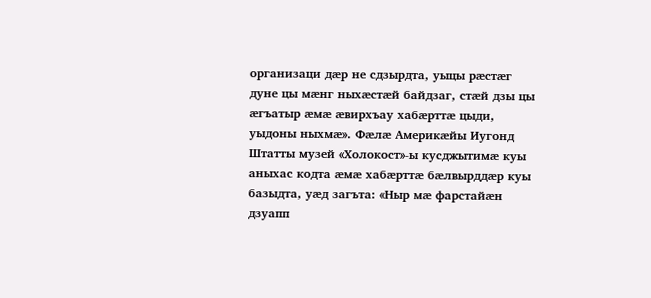организаци дӕр не сдзырдта, уыцы рӕстӕг дуне цы мӕнг ныхӕстӕй байдзаг, стӕй дзы цы ӕгъатыр ӕмӕ ӕвирхъау хабӕрттӕ цыди, уыдоны ныхмӕ». Фӕлӕ Америкӕйы Иугонд Штатты музей «Холокост»-ы кусджытимӕ куы аныхас кодта ӕмӕ хабӕрттӕ бӕлвырддӕр куы базыдта, уӕд загъта: «Ныр мӕ фарстайӕн дзуапп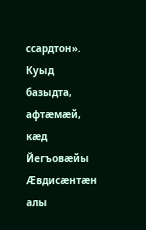ссардтон». Куыд базыдта, афтӕмӕй, кӕд Йегъовӕйы Ӕвдисӕнтӕн алы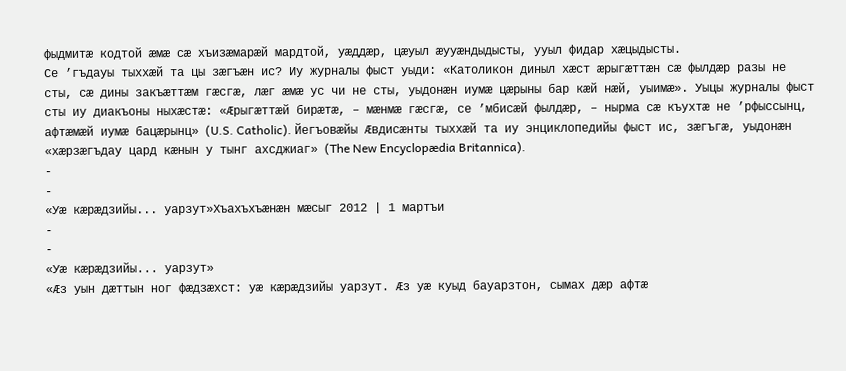фыдмитӕ кодтой ӕмӕ сӕ хъизӕмарӕй мардтой, уӕддӕр, цӕуыл ӕууӕндыдысты, ууыл фидар хӕцыдысты.
Се ’гъдауы тыххӕй та цы зӕгъӕн ис? Иу журналы фыст уыди: «Католикон диныл хӕст ӕрыгӕттӕн сӕ фылдӕр разы не сты, сӕ дины закъӕттӕм гӕсгӕ, лӕг ӕмӕ ус чи не сты, уыдонӕн иумӕ цӕрыны бар кӕй нӕй, уыимӕ». Уыцы журналы фыст сты иу диакъоны ныхӕстӕ: «Ӕрыгӕттӕй бирӕтӕ, – мӕнмӕ гӕсгӕ, се ’мбисӕй фылдӕр, – нырма сӕ къухтӕ не ’рфыссынц, афтӕмӕй иумӕ бацӕрынц» (U.S. Catholic). Йегъовӕйы Ӕвдисӕнты тыххӕй та иу энциклопедийы фыст ис, зӕгъгӕ, уыдонӕн «хӕрзӕгъдау цард кӕнын у тынг ахсджиаг» (The New Encyclopædia Britannica).
-
-
«Уӕ кӕрӕдзийы... уарзут»Хъахъхъӕнӕн мӕсыг 2012 | 1 мартъи
-
-
«Уӕ кӕрӕдзийы... уарзут»
«Ӕз уын дӕттын ног фӕдзӕхст: уӕ кӕрӕдзийы уарзут. Ӕз уӕ куыд бауарзтон, сымах дӕр афтӕ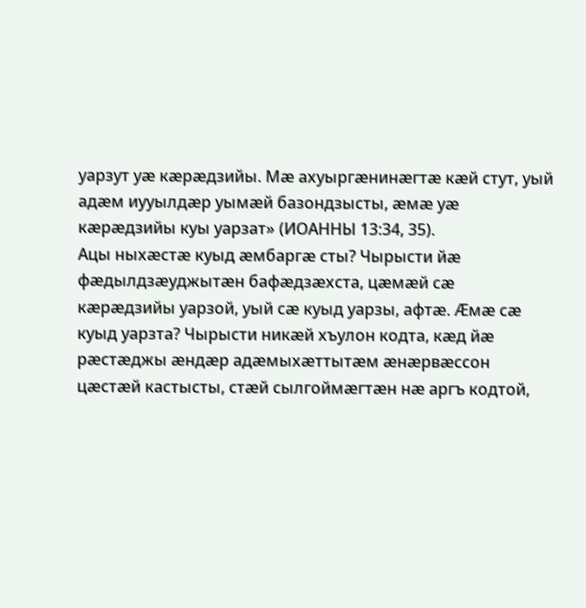уарзут уӕ кӕрӕдзийы. Мӕ ахуыргӕнинӕгтӕ кӕй стут, уый адӕм иууылдӕр уымӕй базондзысты, ӕмӕ уӕ кӕрӕдзийы куы уарзат» (ИОАННЫ 13:34, 35).
Ацы ныхӕстӕ куыд ӕмбаргӕ сты? Чырысти йӕ фӕдылдзӕуджытӕн бафӕдзӕхста, цӕмӕй сӕ кӕрӕдзийы уарзой, уый сӕ куыд уарзы, афтӕ. Ӕмӕ сӕ куыд уарзта? Чырысти никӕй хъулон кодта, кӕд йӕ рӕстӕджы ӕндӕр адӕмыхӕттытӕм ӕнӕрвӕссон цӕстӕй кастысты, стӕй сылгоймӕгтӕн нӕ аргъ кодтой,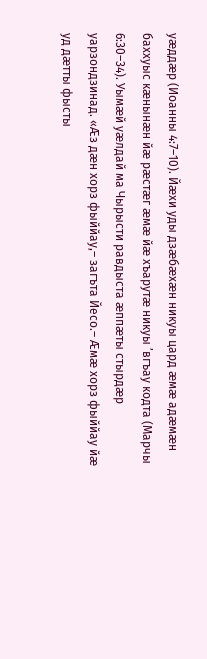уӕддӕр (Иоанны 4:7–10). Йӕхи уды дзӕбӕхӕн никуы цард ӕмӕ адӕмӕн баххуыс кӕнынӕн йӕ рӕстӕг ӕмӕ йӕ хъарутӕ никуы ’вгъау кодта (Марчы 6:30–34). Уымӕй уӕлдай ма Чырысти равдыста ӕппӕты стырдӕр уарзондзинад. «Ӕз дӕн хорз фыййау,– загъта Йесо.– Ӕмӕ хорз фыййау йӕ уд дӕтты фысты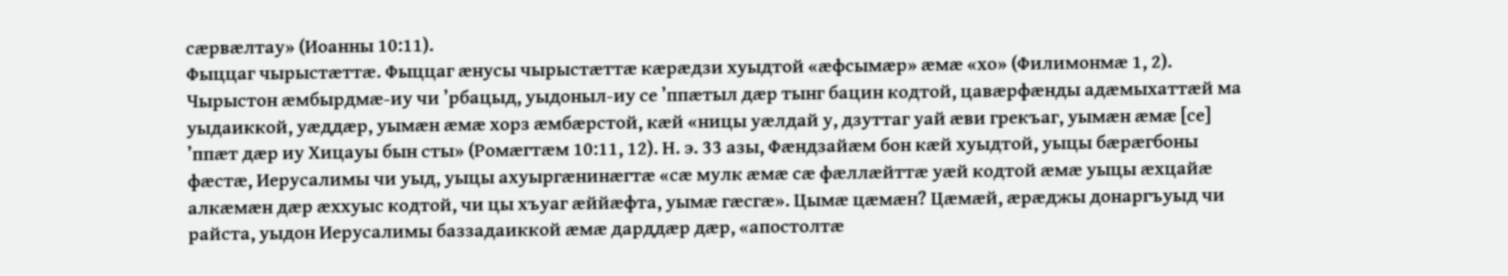сӕрвӕлтау» (Иоанны 10:11).
Фыццаг чырыстӕттӕ. Фыццаг ӕнусы чырыстӕттӕ кӕрӕдзи хуыдтой «ӕфсымӕр» ӕмӕ «хо» (Филимонмӕ 1, 2). Чырыстон ӕмбырдмӕ-иу чи ’рбацыд, уыдоныл-иу се ’ппӕтыл дӕр тынг бацин кодтой, цавӕрфӕнды адӕмыхаттӕй ма уыдаиккой, уӕддӕр, уымӕн ӕмӕ хорз ӕмбӕрстой, кӕй «ницы уӕлдай у, дзуттаг уай ӕви грекъаг, уымӕн ӕмӕ [се] ’ппӕт дӕр иу Хицауы бын сты» (Ромӕгтӕм 10:11, 12). Н. э. 33 азы, Фӕндзайӕм бон кӕй хуыдтой, уыцы бӕрӕгбоны фӕстӕ, Иерусалимы чи уыд, уыцы ахуыргӕнинӕгтӕ «сӕ мулк ӕмӕ сӕ фӕллӕйттӕ уӕй кодтой ӕмӕ уыцы ӕхцайӕ алкӕмӕн дӕр ӕххуыс кодтой, чи цы хъуаг ӕййӕфта, уымӕ гӕсгӕ». Цымӕ цӕмӕн? Цӕмӕй, ӕрӕджы донаргъуыд чи райста, уыдон Иерусалимы баззадаиккой ӕмӕ дарддӕр дӕр, «апостолтӕ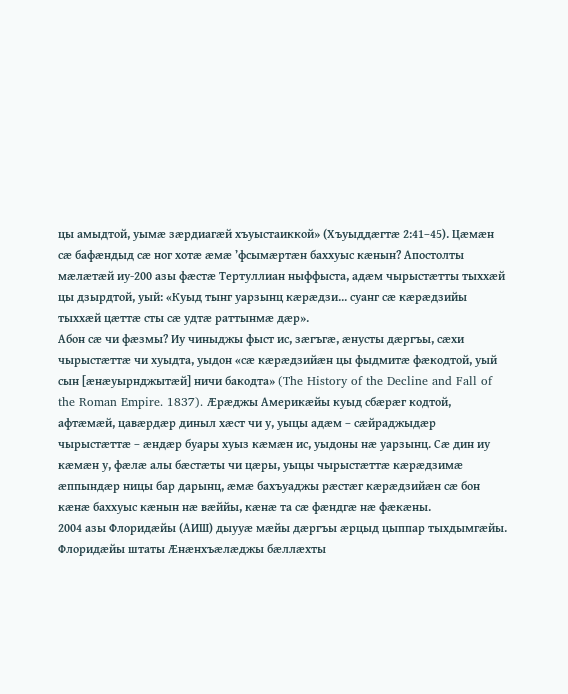цы амыдтой, уымӕ зӕрдиагӕй хъуыстаиккой» (Хъуыддӕгтӕ 2:41–45). Цӕмӕн сӕ бафӕндыд сӕ ног хотӕ ӕмӕ ’фсымӕртӕн баххуыс кӕнын? Апостолты мӕлӕтӕй иу-200 азы фӕстӕ Тертуллиан ныффыста, адӕм чырыстӕтты тыххӕй цы дзырдтой, уый: «Куыд тынг уарзынц кӕрӕдзи... суанг сӕ кӕрӕдзийы тыххӕй цӕттӕ сты сӕ удтӕ раттынмӕ дӕр».
Абон сӕ чи фӕзмы? Иу чиныджы фыст ис, зӕгъгӕ, ӕнусты дӕргъы, сӕхи чырыстӕттӕ чи хуыдта, уыдон «сӕ кӕрӕдзийӕн цы фыдмитӕ фӕкодтой, уый сын [ӕнӕуырнджытӕй] ничи бакодта» (The History of the Decline and Fall of the Roman Empire. 1837). Ӕрӕджы Америкӕйы куыд сбӕрӕг кодтой, афтӕмӕй, цавӕрдӕр диныл хӕст чи у, уыцы адӕм – сӕйраджыдӕр чырыстӕттӕ – ӕндӕр буары хуыз кӕмӕн ис, уыдоны нӕ уарзынц. Сӕ дин иу кӕмӕн у, фӕлӕ алы бӕстӕты чи цӕры, уыцы чырыстӕттӕ кӕрӕдзимӕ ӕппындӕр ницы бар дарынц, ӕмӕ бахъуаджы рӕстӕг кӕрӕдзийӕн сӕ бон кӕнӕ баххуыс кӕнын нӕ вӕййы, кӕнӕ та сӕ фӕндгӕ нӕ фӕкӕны.
2004 азы Флоридӕйы (АИШ) дыууӕ мӕйы дӕргъы ӕрцыд цыппар тыхдымгӕйы. Флоридӕйы штаты Ӕнӕнхъӕлӕджы бӕллӕхты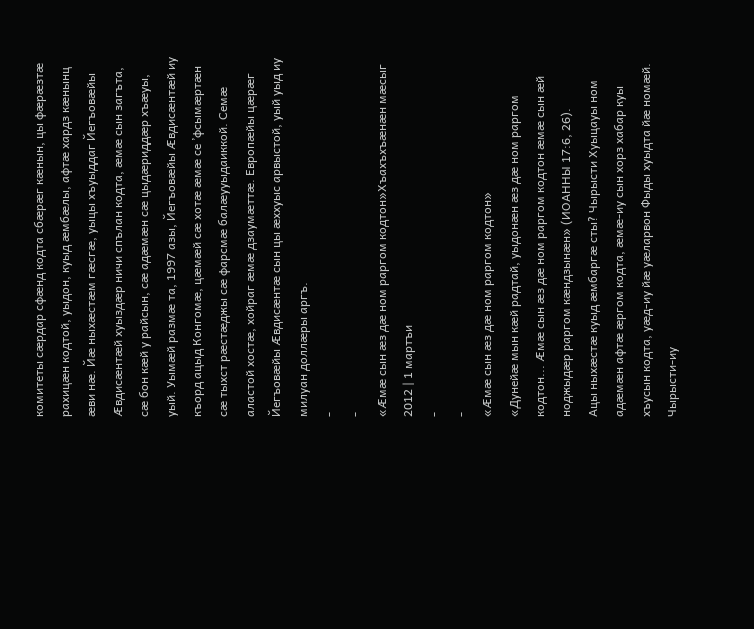комитеты сӕрдар сфӕнд кодта сбӕрӕг кӕнын, цы фӕрӕзтӕ рахицӕн кодтой, уыдон, куыд ӕмбӕлы, афтӕ хардз кӕнынц ӕви нӕ. Йӕ ныхӕстӕм гӕсгӕ, уыцы хъуыддаг Йегъовӕйы Ӕвдисӕнтӕй хуыздӕр ничи спълан кодта, ӕмӕ сын загъта, сӕ бон кӕй у райсын, сӕ адӕмӕн сӕ цыдӕриддӕр хъӕуы, уый. Уымӕй размӕ та, 1997 азы, Йегъовӕйы Ӕвдисӕнтӕй иу къорд ацыд Конгомӕ, цӕмӕй сӕ хотӕ ӕмӕ се ’фсымӕртӕн сӕ тыхст рӕстӕджы сӕ фарсмӕ балӕууыдаиккой. Семӕ аластой хостӕ, хойраг ӕмӕ дзаумӕттӕ. Европӕйы цӕрӕг Йегъовӕйы Ӕвдисӕнтӕ сын цы ӕххуыс арвыстой, уый уыд иу милуан доллӕры аргъ.
-
-
«Ӕмӕ сын ӕз дӕ ном раргом кодтон»Хъахъхъӕнӕн мӕсыг 2012 | 1 мартъи
-
-
«Ӕмӕ сын ӕз дӕ ном раргом кодтон»
«Дунейӕ мын кӕй радтай, уыдонӕн ӕз дӕ ном раргом кодтон... Ӕмӕ сын ӕз дӕ ном раргом кодтон ӕмӕ сын ӕй ноджыдӕр раргом кӕндзынӕн» (ИОАННЫ 17:6, 26).
Ацы ныхӕстӕ куыд ӕмбаргӕ сты? Чырысти Хуыцауы ном адӕмӕн афтӕ ӕргом кодта, ӕмӕ-иу сын хорз хабар куы хъусын кодта, уӕд-иу йӕ уӕларвон Фыды хуыдта йӕ номӕй. Чырысти-иу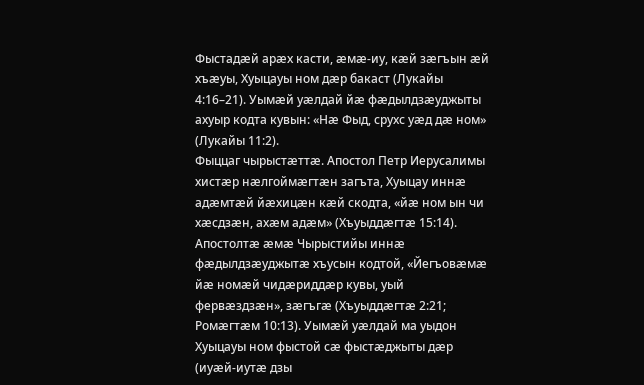Фыстадӕй арӕх касти, ӕмӕ-иу, кӕй зӕгъын ӕй хъӕуы, Хуыцауы ном дӕр бакаст (Лукайы 4:16–21). Уымӕй уӕлдай йӕ фӕдылдзӕуджыты ахуыр кодта кувын: «Нӕ Фыд, срухс уӕд дӕ ном» (Лукайы 11:2).
Фыццаг чырыстӕттӕ. Апостол Петр Иерусалимы хистӕр нӕлгоймӕгтӕн загъта, Хуыцау иннӕ адӕмтӕй йӕхицӕн кӕй скодта, «йӕ ном ын чи хӕсдзӕн, ахӕм адӕм» (Хъуыддӕгтӕ 15:14). Апостолтӕ ӕмӕ Чырыстийы иннӕ фӕдылдзӕуджытӕ хъусын кодтой, «Йегъовӕмӕ йӕ номӕй чидӕриддӕр кувы, уый фервӕздзӕн», зӕгъгӕ (Хъуыддӕгтӕ 2:21; Ромӕгтӕм 10:13). Уымӕй уӕлдай ма уыдон Хуыцауы ном фыстой сӕ фыстӕджыты дӕр (иуӕй-иутӕ дзы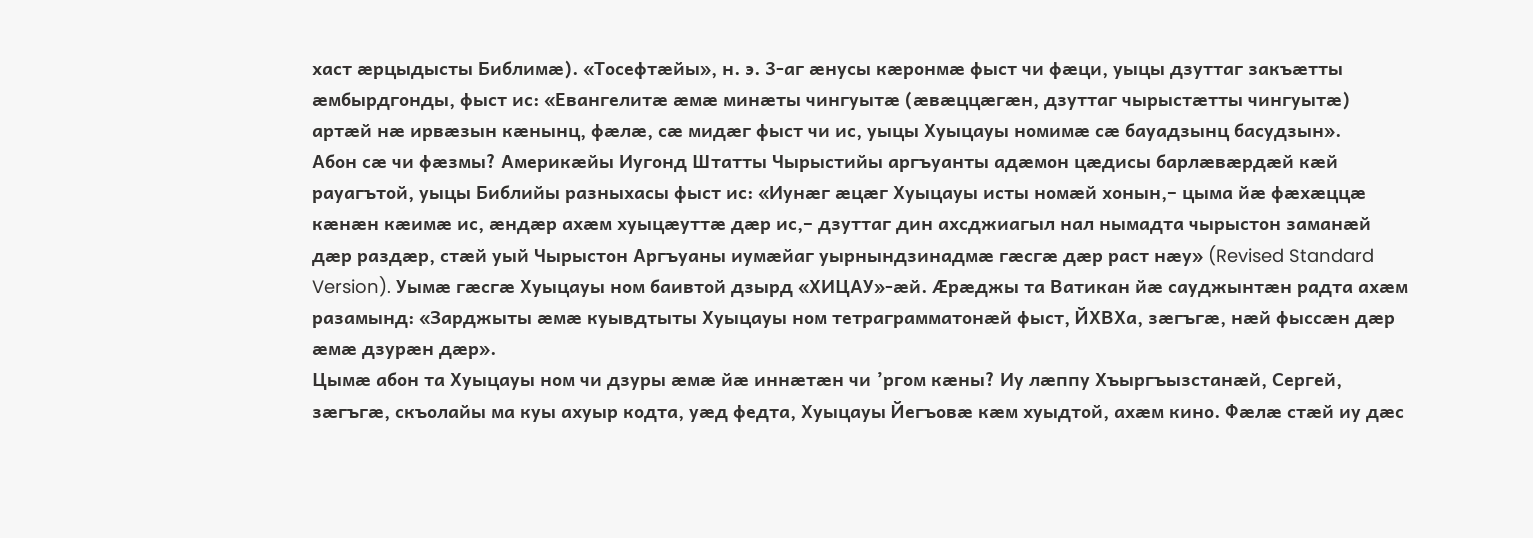хаст ӕрцыдысты Библимӕ). «Тосефтӕйы», н. э. 3-аг ӕнусы кӕронмӕ фыст чи фӕци, уыцы дзуттаг закъӕтты ӕмбырдгонды, фыст ис: «Евангелитӕ ӕмӕ минӕты чингуытӕ (ӕвӕццӕгӕн, дзуттаг чырыстӕтты чингуытӕ) артӕй нӕ ирвӕзын кӕнынц, фӕлӕ, сӕ мидӕг фыст чи ис, уыцы Хуыцауы номимӕ сӕ бауадзынц басудзын».
Абон сӕ чи фӕзмы? Америкӕйы Иугонд Штатты Чырыстийы аргъуанты адӕмон цӕдисы барлӕвӕрдӕй кӕй рауагътой, уыцы Библийы разныхасы фыст ис: «Иунӕг ӕцӕг Хуыцауы исты номӕй хонын,– цыма йӕ фӕхӕццӕ кӕнӕн кӕимӕ ис, ӕндӕр ахӕм хуыцӕуттӕ дӕр ис,– дзуттаг дин ахсджиагыл нал нымадта чырыстон заманӕй дӕр раздӕр, стӕй уый Чырыстон Аргъуаны иумӕйаг уырнындзинадмӕ гӕсгӕ дӕр раст нӕу» (Revised Standard Version). Уымӕ гӕсгӕ Хуыцауы ном баивтой дзырд «ХИЦАУ»-ӕй. Ӕрӕджы та Ватикан йӕ сауджынтӕн радта ахӕм разамынд: «Зарджыты ӕмӕ куывдтыты Хуыцауы ном тетраграмматонӕй фыст, ЙХВХa, зӕгъгӕ, нӕй фыссӕн дӕр ӕмӕ дзурӕн дӕр».
Цымӕ абон та Хуыцауы ном чи дзуры ӕмӕ йӕ иннӕтӕн чи ’ргом кӕны? Иу лӕппу Хъыргъызстанӕй, Сергей, зӕгъгӕ, скъолайы ма куы ахуыр кодта, уӕд федта, Хуыцауы Йегъовӕ кӕм хуыдтой, ахӕм кино. Фӕлӕ стӕй иу дӕс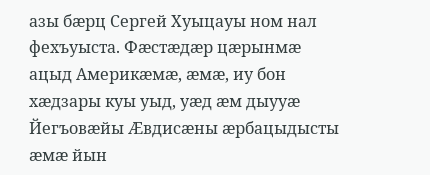азы бӕрц Сергей Хуыцауы ном нал фехъуыста. Фӕстӕдӕр цӕрынмӕ ацыд Америкӕмӕ, ӕмӕ, иу бон хӕдзары куы уыд, уӕд ӕм дыууӕ Йегъовӕйы Ӕвдисӕны ӕрбацыдысты ӕмӕ йын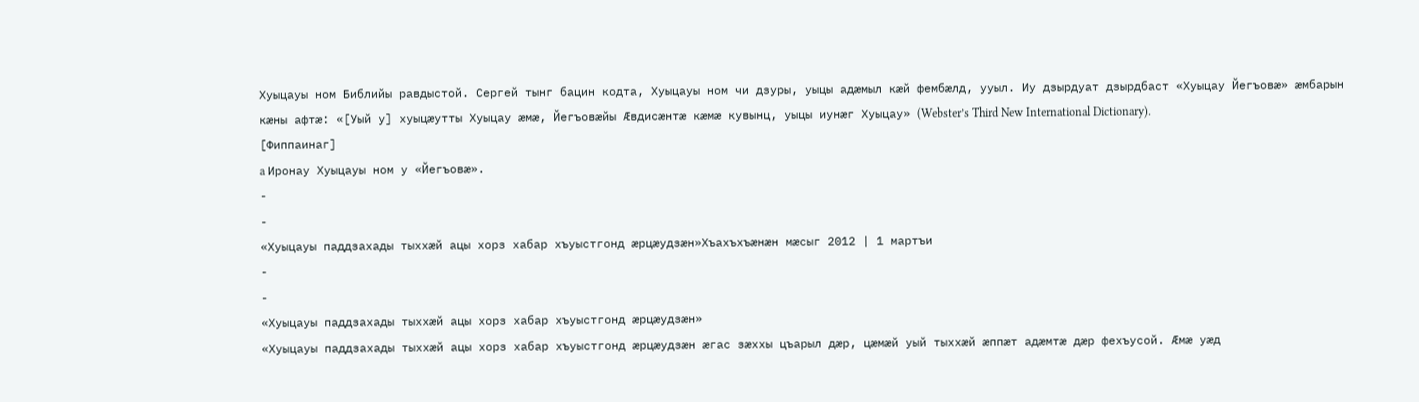Хуыцауы ном Библийы равдыстой. Сергей тынг бацин кодта, Хуыцауы ном чи дзуры, уыцы адӕмыл кӕй фембӕлд, ууыл. Иу дзырдуат дзырдбаст «Хуыцау Йегъовӕ» ӕмбарын кӕны афтӕ: «[Уый у] хуыцӕутты Хуыцау ӕмӕ, Йегъовӕйы Ӕвдисӕнтӕ кӕмӕ кувынц, уыцы иунӕг Хуыцау» (Webster’s Third New International Dictionary).
[Фиппаинаг]
a Иронау Хуыцауы ном у «Йегъовӕ».
-
-
«Хуыцауы паддзахады тыххӕй ацы хорз хабар хъуыстгонд ӕрцӕудзӕн»Хъахъхъӕнӕн мӕсыг 2012 | 1 мартъи
-
-
«Хуыцауы паддзахады тыххӕй ацы хорз хабар хъуыстгонд ӕрцӕудзӕн»
«Хуыцауы паддзахады тыххӕй ацы хорз хабар хъуыстгонд ӕрцӕудзӕн ӕгас зӕххы цъарыл дӕр, цӕмӕй уый тыххӕй ӕппӕт адӕмтӕ дӕр фехъусой. Ӕмӕ уӕд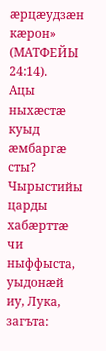ӕрцӕудзӕн кӕрон» (МАТФЕЙЫ 24:14).
Ацы ныхӕстӕ куыд ӕмбаргӕ сты? Чырыстийы царды хабӕрттӕ чи ныффыста, уыдонӕй иу, Лука, загъта: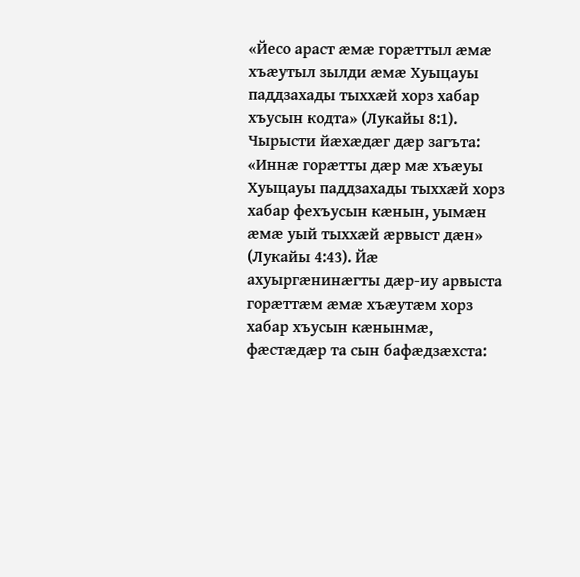«Йесо араст ӕмӕ горӕттыл ӕмӕ хъӕутыл зылди ӕмӕ Хуыцауы паддзахады тыххӕй хорз хабар хъусын кодта» (Лукайы 8:1). Чырысти йӕхӕдӕг дӕр загъта: «Иннӕ горӕтты дӕр мӕ хъӕуы Хуыцауы паддзахады тыххӕй хорз хабар фехъусын кӕнын, уымӕн ӕмӕ уый тыххӕй ӕрвыст дӕн» (Лукайы 4:43). Йӕ ахуыргӕнинӕгты дӕр-иу арвыста горӕттӕм ӕмӕ хъӕутӕм хорз хабар хъусын кӕнынмӕ, фӕстӕдӕр та сын бафӕдзӕхста: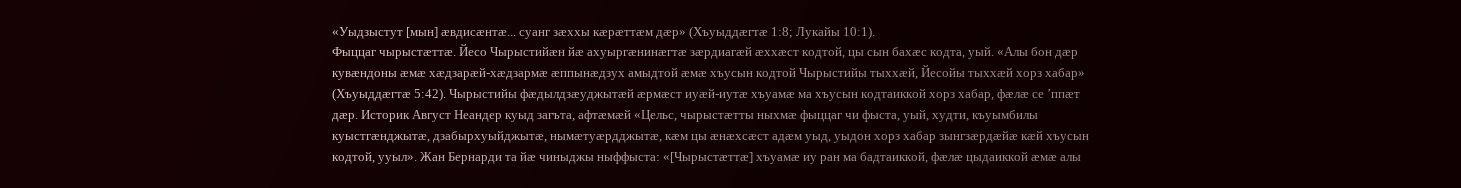«Уыдзыстут [мын] ӕвдисӕнтӕ... суанг зӕххы кӕрӕттӕм дӕр» (Хъуыддӕгтӕ 1:8; Лукайы 10:1).
Фыццаг чырыстӕттӕ. Йесо Чырыстийӕн йӕ ахуыргӕнинӕгтӕ зӕрдиагӕй ӕххӕст кодтой, цы сын бахӕс кодта, уый. «Алы бон дӕр кувӕндоны ӕмӕ хӕдзарӕй-хӕдзармӕ ӕппынӕдзух амыдтой ӕмӕ хъусын кодтой Чырыстийы тыххӕй, Йесойы тыххӕй хорз хабар» (Хъуыддӕгтӕ 5:42). Чырыстийы фӕдылдзӕуджытӕй ӕрмӕст иуӕй-иутӕ хъуамӕ ма хъусын кодтаиккой хорз хабар, фӕлӕ се ’ппӕт дӕр. Историк Август Неандер куыд загъта, афтӕмӕй «Цельс, чырыстӕтты ныхмӕ фыццаг чи фыста, уый, худти, къуымбилы куыстгӕнджытӕ, дзабырхуыйджытӕ, нымӕтуӕрдджытӕ, кӕм цы ӕнӕхсӕст адӕм уыд, уыдон хорз хабар зынгзӕрдӕйӕ кӕй хъусын кодтой, ууыл». Жан Бернарди та йӕ чиныджы ныффыста: «[Чырыстӕттӕ] хъуамӕ иу ран ма бадтаиккой, фӕлӕ цыдаиккой ӕмӕ алы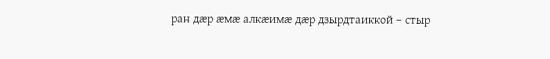ран дӕр ӕмӕ алкӕимӕ дӕр дзырдтаиккой – стыр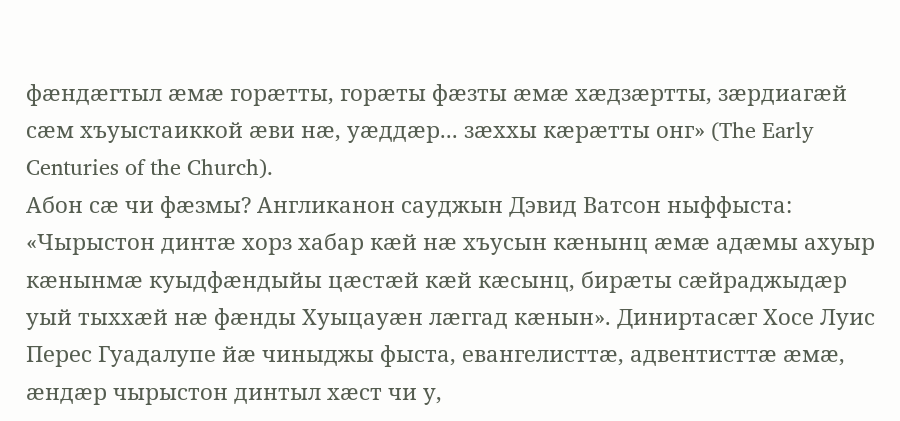фӕндӕгтыл ӕмӕ горӕтты, горӕты фӕзты ӕмӕ хӕдзӕртты, зӕрдиагӕй сӕм хъуыстаиккой ӕви нӕ, уӕддӕр... зӕххы кӕрӕтты онг» (The Early Centuries of the Church).
Абон сӕ чи фӕзмы? Англиканон сауджын Дэвид Ватсон ныффыста: «Чырыстон динтӕ хорз хабар кӕй нӕ хъусын кӕнынц ӕмӕ адӕмы ахуыр кӕнынмӕ куыдфӕндыйы цӕстӕй кӕй кӕсынц, бирӕты сӕйраджыдӕр уый тыххӕй нӕ фӕнды Хуыцауӕн лӕггад кӕнын». Диниртасӕг Хосе Луис Перес Гуадалупе йӕ чиныджы фыста, евангелисттӕ, адвентисттӕ ӕмӕ, ӕндӕр чырыстон динтыл хӕст чи у,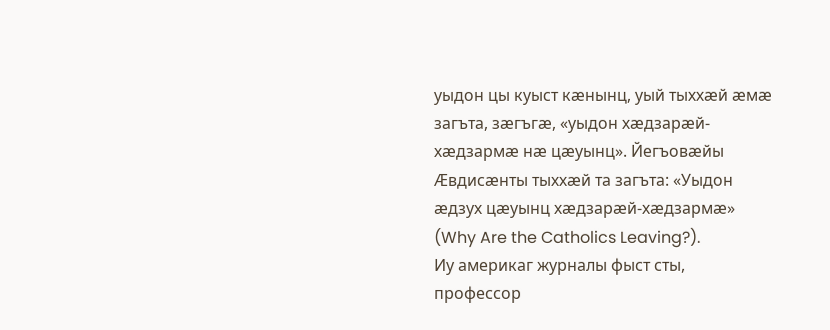уыдон цы куыст кӕнынц, уый тыххӕй ӕмӕ загъта, зӕгъгӕ, «уыдон хӕдзарӕй-хӕдзармӕ нӕ цӕуынц». Йегъовӕйы Ӕвдисӕнты тыххӕй та загъта: «Уыдон ӕдзух цӕуынц хӕдзарӕй-хӕдзармӕ» (Why Are the Catholics Leaving?).
Иу америкаг журналы фыст сты, профессор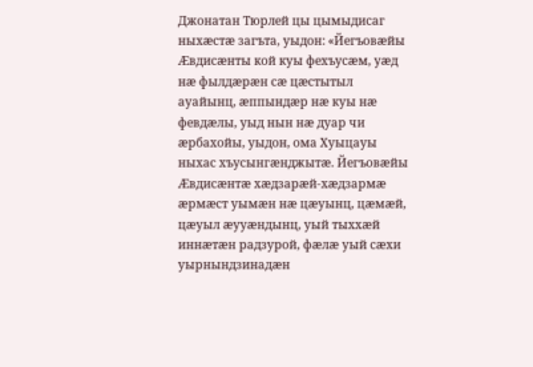Джонатан Тюрлей цы цымыдисаг ныхӕстӕ загъта, уыдон: «Йегъовӕйы Ӕвдисӕнты кой куы фехъусӕм, уӕд нӕ фылдӕрӕн сӕ цӕстытыл ауайынц, ӕппындӕр нӕ куы нӕ февдӕлы, уыд нын нӕ дуар чи ӕрбахойы, уыдон, ома Хуыцауы ныхас хъусынгӕнджытӕ. Йегъовӕйы Ӕвдисӕнтӕ хӕдзарӕй-хӕдзармӕ ӕрмӕст уымӕн нӕ цӕуынц, цӕмӕй, цӕуыл ӕууӕндынц, уый тыххӕй иннӕтӕн радзурой, фӕлӕ уый сӕхи уырнындзинадӕн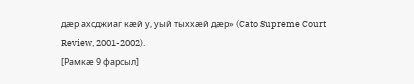дӕр ахсджиаг кӕй у, уый тыххӕй дӕр» (Cato Supreme Court Review, 2001-2002).
[Рамкӕ 9 фарсыл]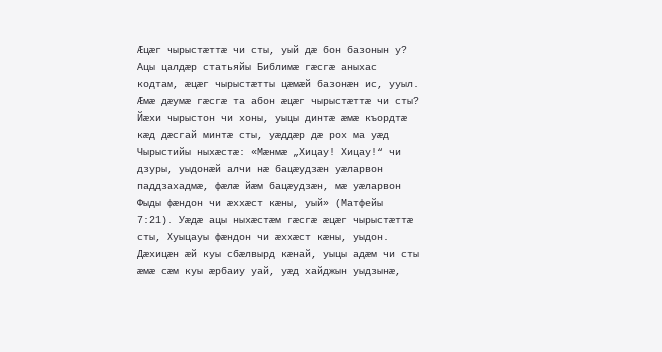Ӕцӕг чырыстӕттӕ чи сты, уый дӕ бон базонын у?
Ацы цалдӕр статьяйы Библимӕ гӕсгӕ аныхас кодтам, ӕцӕг чырыстӕтты цӕмӕй базонӕн ис, ууыл. Ӕмӕ дӕумӕ гӕсгӕ та абон ӕцӕг чырыстӕттӕ чи сты? Йӕхи чырыстон чи хоны, уыцы динтӕ ӕмӕ къордтӕ кӕд дӕсгай минтӕ сты, уӕддӕр дӕ рох ма уӕд Чырыстийы ныхӕстӕ: «Мӕнмӕ „Хицау! Хицау!“ чи дзуры, уыдонӕй алчи нӕ бацӕудзӕн уӕларвон паддзахадмӕ, фӕлӕ йӕм бацӕудзӕн, мӕ уӕларвон Фыды фӕндон чи ӕххӕст кӕны, уый» (Матфейы 7:21). Уӕдӕ ацы ныхӕстӕм гӕсгӕ ӕцӕг чырыстӕттӕ сты, Хуыцауы фӕндон чи ӕххӕст кӕны, уыдон. Дӕхицӕн ӕй куы сбӕлвырд кӕнай, уыцы адӕм чи сты ӕмӕ сӕм куы ӕрбаиу уай, уӕд хайджын уыдзынӕ,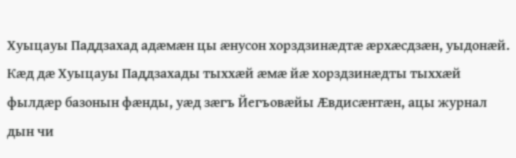Хуыцауы Паддзахад адӕмӕн цы ӕнусон хорздзинӕдтӕ ӕрхӕсдзӕн, уыдонӕй. Кӕд дӕ Хуыцауы Паддзахады тыххӕй ӕмӕ йӕ хорздзинӕдты тыххӕй фылдӕр базонын фӕнды, уӕд зӕгъ Йегъовӕйы Ӕвдисӕнтӕн, ацы журнал дын чи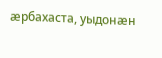ӕрбахаста, уыдонӕн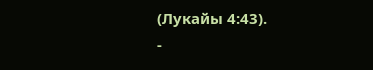(Лукайы 4:43).
-